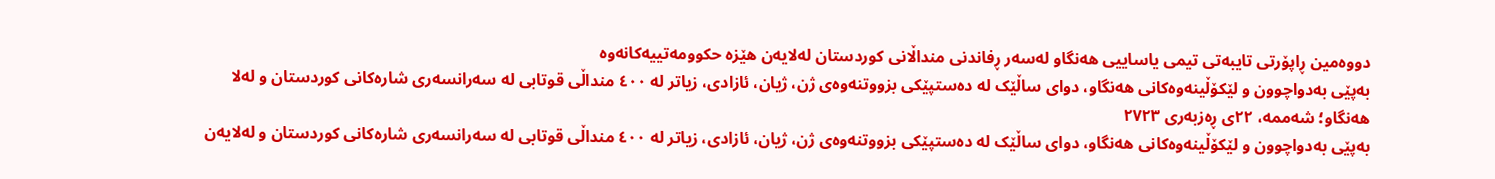دووەمین ڕاپۆرتی تایبەتی تیمی یاساییی هەنگاو لەسەر ڕفاندنی منداڵانی کوردستان لەلایەن هێزە حکوومەتییەکانەوە
بەپێی بەدواچوون و لێکۆڵینەوەکانی هەنگاو، دوای ساڵێک لە دەستپێکی بزووتنەوەی ژن، ژیان، ئازادی، زیاتر لە ٤٠٠ منداڵی قوتابی لە سەرانسەری شارەکانی کوردستان و لەلا
هەنگاو؛ شەممە، ٢٢ی ڕەزبەری ٢٧٢٣
بەپێی بەدواچوون و لێکۆڵینەوەکانی هەنگاو، دوای ساڵێک لە دەستپێکی بزووتنەوەی ژن، ژیان، ئازادی، زیاتر لە ٤٠٠ منداڵی قوتابی لە سەرانسەری شارەکانی کوردستان و لەلایەن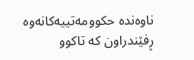ناوەندە حکوومەتییەکانەوە ڕفێندراون کە تاکوو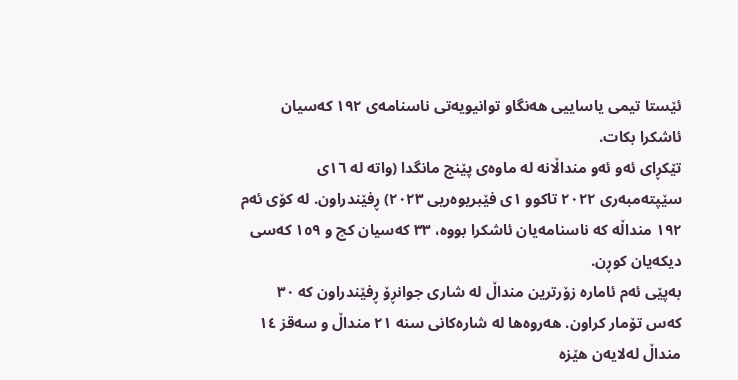ئێستا تیمی یاساییی هەنگاو توانیویەتی ناسنامەی ١٩٢ کەسیان ئاشکرا بکات.
تێکڕای ئەو ئەو منداڵانە لە ماوەی پێنج مانگدا (واتە لە ١٦ی سێپتەمبەری ٢٠٢٢ تاکوو ١ی فێبریوەریی ٢٠٢٣) ڕفێندراون. لە کۆی ئەم ١٩٢ منداڵە کە ناسنامەیان ئاشکرا بووە، ٣٣ کەسیان کچ و ١٥٩ کەسی دیکەیان کوڕن.
بەپێی ئەم ئامارە زۆرترین منداڵ لە شاری جوانڕۆ ڕفێندراون کە ٣٠ کەس تۆمار کراون. هەروەها لە شارەکانی سنە ٢١ منداڵ و سەقز ١٤ منداڵ لەلایەن هێزە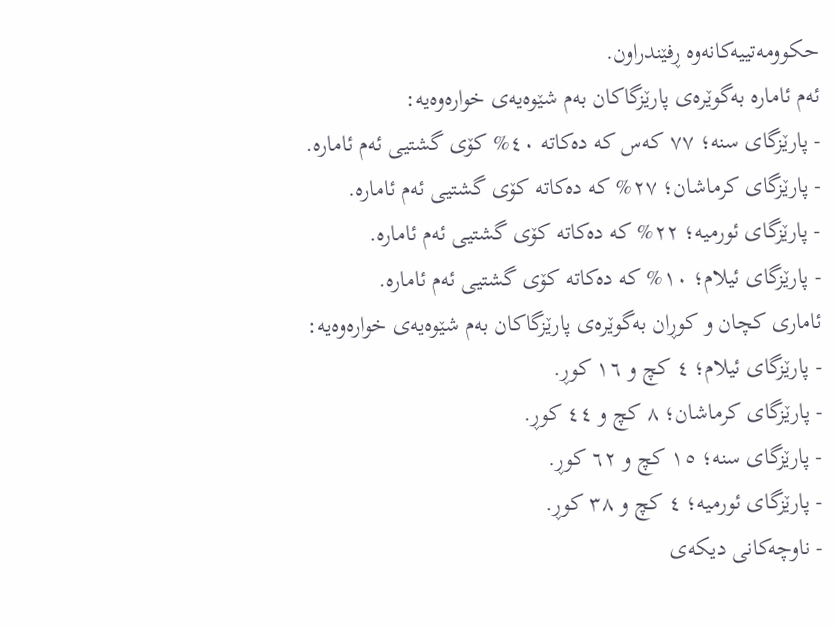حکوومەتییەکانەوە ڕفێندراون.
ئەم ئامارە بەگوێرەی پارێزگاکان بەم شێوەیەی خوارەوەیە:
- پارێزگای سنە؛ ٧٧ کەس کە دەکاتە ٤٠% کۆی گشتیی ئەم ئامارە.
- پارێزگای کرماشان؛ ٢٧% کە دەکاتە کۆی گشتیی ئەم ئامارە.
- پارێزگای ئورمیە؛ ٢٢% کە دەکاتە کۆی گشتیی ئەم ئامارە.
- پارێزگای ئیلام؛ ١٠% کە دەکاتە کۆی گشتیی ئەم ئامارە.
ئاماری کچان و کوڕان بەگوێرەی پارێزگاکان بەم شێوەیەی خوارەوەیە:
- پارێزگای ئیلام؛ ٤ کچ و ١٦ کوڕ.
- پارێزگای کرماشان؛ ٨ کچ و ٤٤ کوڕ.
- پارێزگای سنە؛ ١٥ کچ و ٦٢ کوڕ.
- پارێزگای ئورمیە؛ ٤ کچ و ٣٨ کوڕ.
- ناوچەکانی دیکەی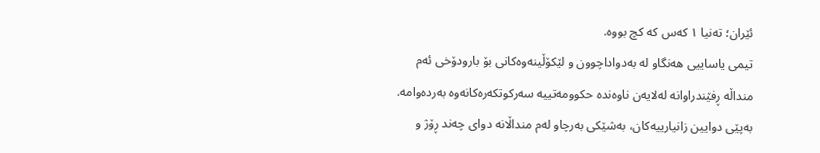ئێران؛ تەنیا ١ کەس کە کچ بووە.
تیمی یاساییی هەنگاو لە بەدواداچوون و لێکۆڵینەوەکانی بۆ بارودۆخی ئەم منداڵە ڕفێندراوانە لەلایەن ناوەندە حکوومەتییە سەرکوتکەرەکانەوە بەردەوامە. بەپێی دوایین زانیارییەکان، بەشێکی بەرچاو لەم منداڵانە دوای چەند ڕۆژ و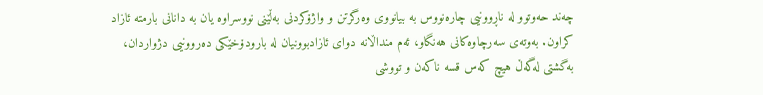چەند حەوتوو لە ناڕوونیی چارەنووس بە بیانووی وەرگرتن و واژۆکردنی بەڵێنی نووسراوە یان بە دانانی بارمتە ئازاد کراون. بەوتەی سەرچاوەکانی هەنگاو، ئەم منداڵانە دوای ئازادبوونیان لە بارودۆخێکی دەروونیی دژواردان، بەگشتی لەگەڵ هیچ کەس قسە ناکەن و تووشی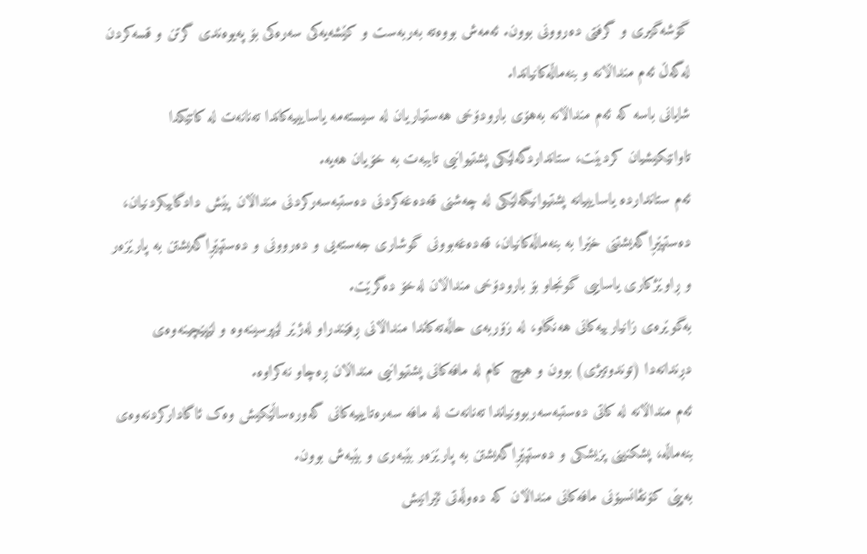گۆشەگیری و گرفتی دەروونی بوون. ئەمەش بووەتە بەربەست و کێشەیەکی سەرەکی بۆ پەیوەندی گرتن و قسەکردن لەگەڵ ئەم منداڵانە و بنەماڵەکانیاندا.
شایانی باسە کە ئەم منداڵانە بەهۆی بارودۆخی هەستیاریان لە سیستەمە یاسایییەکاندا تەنانەت لە کاتێکدا تاوانێکیشیان کردبێت، ستانداردگەلێکی پشتیوانیی تایبەت بە خۆیان هەیە.
ئەم ستانداردە یاسایییانە پشتیوانیگەلێکی لە چەشنی قەدەغەکردنی دەستبەسەرکردنی منداڵان پێش دادگاییکردنیان، دەستپێڕاگەیشتنی خێرا بە بنەماڵەکانیان، قەدەغەبوونی گوشاری جەستەیی و دەروونی و دەستپێڕاگەیشتن بە پارێزەر و ڕاوێژکاری یاساییی گونجاو بۆ بارودۆخی منداڵان لەخۆ دەگرێت.
بەگوێرەی زانیارییەکانی هەنگاو، لە زۆربەی حاڵەتەکاندا منداڵانی ڕفێندراو لەژێر لێپرسینەوە و لێپێچینەوەی دڕندانەدا (توندوتیژی) بوون و هیچ کام لە مافەکانی پشتیوانیی منداڵان ڕەچاو نەکراوە.
ئەم منداڵانە لە کاتی دەستبەسەربوونیاندا تەنانەت لە مافە سەرەتایییەکانی گەورەساڵێکیش وەک ئاگادارکردنەوەی بنەماڵە، پشکنینی پزیشکی و دەستپێڕاگەیشتن بە پارێزەر بێبەری و بێبەش بوون.
بەپێی کۆنڤانسیۆنی مافەکانی منداڵان کە دەوڵەتی ئێرانیش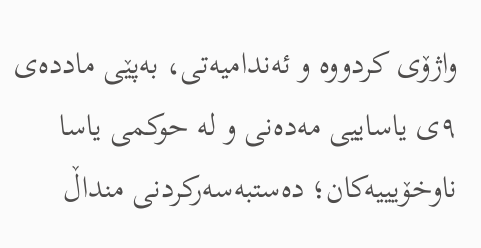واژۆی کردووە و ئەندامیەتی، بەپێی ماددەی ٩ی یاساییی مەدەنی و لە حوکمی یاسا ناوخۆیییەکان؛ دەستبەسەرکردنی منداڵ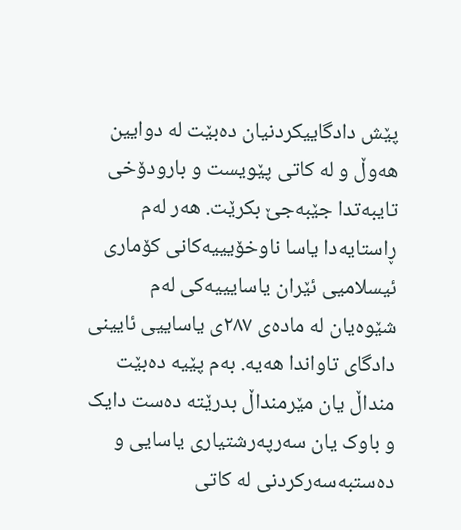پێش دادگاییکردنیان دەبێت لە دوایین هەوڵ و لە کاتی پێویست و بارودۆخی تایبەتدا جێبەجێ بکرێت. هەر لەم ڕاستایەدا یاسا ناوخۆیییەکانی کۆماری ئیسلامیی ئێران یاسایییەکی لەم شێوەیان لە مادەی ٢٨٧ی یاساییی ئایینی دادگای تاواندا هەیە. بەم پێیە دەبێت منداڵ یان مێرمنداڵ بدرێتە دەست دایک و باوک یان سەرپەرشتیاری یاسایی و دەستبەسەرکردنی لە کاتی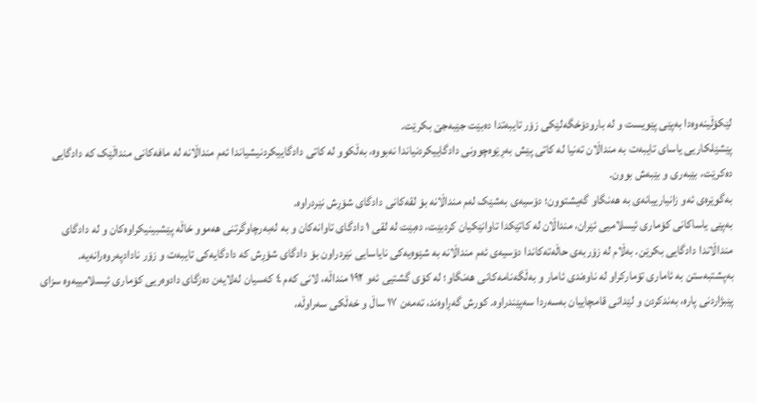لێکۆڵینەوەدا بەپێی پێویست و لە بارودۆخگەلێکی زۆر تایبەتدا دەبێت جێبەجێ بکرێت.
پێشێلکاریی یاسای تایبەت بە منداڵان تەنیا لە کاتی پێش بەڕێوەچوونی دادگاییکردنیاندا نەبووە، بەڵکوو لە کاتی دادگاییکردنیشیاندا ئەم منداڵانە لە مافەکانی منداڵێک کە دادگایی دەکرێت، بێبەری و بێبەش بوون.
بەگوێرەی ئەو زانیارییانەی بە هەنگاو گەیشتوون؛ دۆسیەی بەشێک لەم منداڵانە بۆ لقەکانی دادگای شۆڕش نێردراوە.
بەپێی یاساکانی کۆماری ئیسلامیی ئێران، منداڵان لە کاتێکدا تاوانێکیان کردبێت، دەبێت لە لقی ١ دادگای تاوانەکان و بە لەبەرچاوگرتنی هەموو خاڵە پێشبینیکراوەکان و لە دادگای منداڵاندا دادگایی بکرێن. بەڵام لە زۆربەی حاڵەتەکاندا دۆسیەی ئەم منداڵانە بە شێوەیەکی نایاسایی نێردراون بۆ دادگای شۆڕش کە دادگایەکی تایبەت و زۆر نادادپەروەرانەیە.
بەپشتبەستن بە ئاماری تۆمارکراو لە ناوەندی ئامار و بەڵگەنامەکانی هەنگاو؛ لە کۆی گشتیی ئەو ١٩٢ منداڵە، لانی کەم ٤ کەسیان لەلایەن دەزگای دادوەریی کۆماری ئیسلامییەوە سزای پێبژاردنی پارە، بەندکردن و لێدانی قامچاییان بەسەردا سەپێندراوە. کورش گەڕاوەند، تەمەن ١٧ ساڵ و خەڵکی سەراوڵە،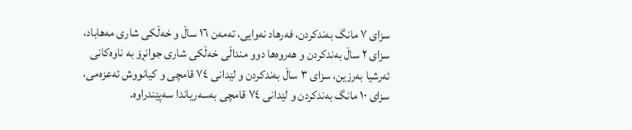سزای ٧ مانگ بەندکردن، فەرهاد نەوایی، تەمەن ١٦ ساڵ و خەڵکی شاری مەهاباد، سزای ٢ ساڵ بەندکردن و هەروەها دوو منداڵی خەڵکی شاری جوانڕۆ بە ناوەکانی ئەرشیا بەرزین، سزای ٣ ساڵ بەندکردن و لێدانی ٧٤ قامچی و کیانووش ئەعزەمی، سزای ١٠ مانگ بەندکردن و لێدانی ٧٤ قامچی بەسەریاندا سەپێندراوە.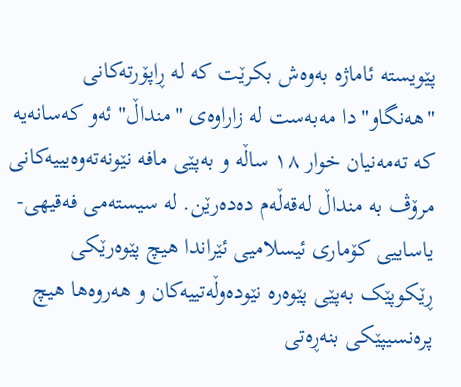پێویستە ئاماژە بەوەش بکرێت کە لە ڕاپۆرتەکانی "هەنگاو"دا مەبەست لە زاراوەی "منداڵ" ئەو کەسانەیە کە تەمەنیان خوار ١٨ ساڵە و بەپێی مافە نێونەتەوەیییەکانی مرۆڤ بە منداڵ لەقەڵەم دەدەرێن. لە سیستەمی فەقیهی- یاساییی کۆماری ئیسلامیی ئێراندا هیچ پێوەرێکی ڕێکوپێک بەپێی پێوەرە نێودەوڵەتییەکان و هەروەها هیچ پرەنسیپێکی بنەڕەتی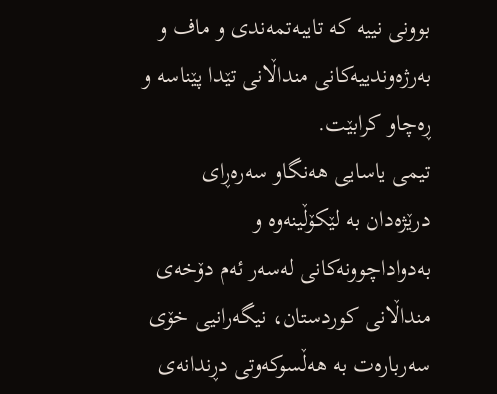بوونی نییە کە تایبەتمەندی و ماف و بەرژەوندییەکانی منداڵانی تێدا پێناسە و ڕەچاو کرابێت.
تیمی یاسایی هەنگاو سەرەڕای درێژەدان بە لێکۆڵینەوە و بەدواداچوونەکانی لەسەر ئەم دۆخەی منداڵانی کوردستان، نیگەرانیی خۆی سەربارەت بە هەڵسوکەوتی دڕندانەی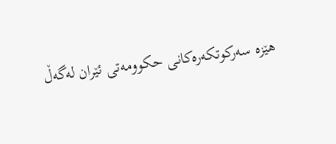هێزە سەرکوتکەرەکانی حکوومەتی ئێران لەگەڵ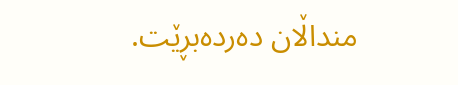منداڵان دەردەبڕێت.